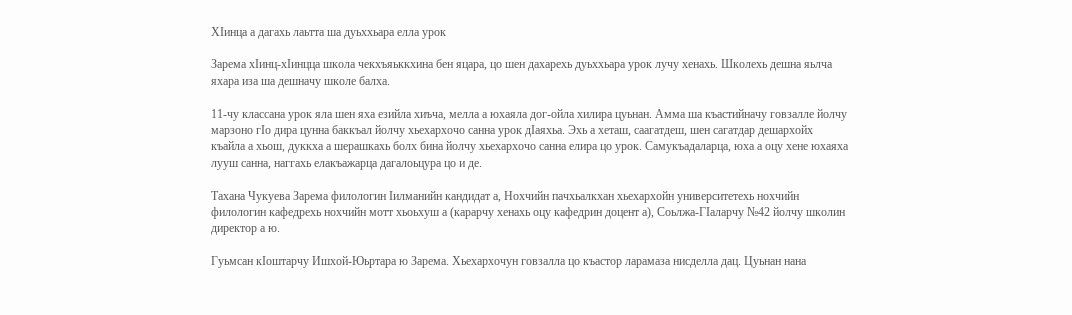ХIинца а дагахь лаьтта ша дуьххьара елла урок

Зарема хIинц-хIинцца школа чекхъяьккхина бен яцара, цо шен дахарехь дуьххьара урок лучу хенахь. Школехь дешна яьлча яхара иза ша дешначу школе балха.

11-чу классана урок яла шен яха езийла хиъча, мелла а юхаяла дог-ойла хилира цуьнан. Амма ша къастийначу говзалле йолчу марзоно гIо дира цунна баккъал йолчу хьехархочо санна урок дIаяхьа. Эхь а хеташ, саагатдеш, шен сагатдар дешархойх къайла а хьош, дуккха а шерашкахь болх бина йолчу хьехархочо санна елира цо урок. Самукъадаларца, юха а оцу хене юхаяха лууш санна, наггахь елакъажарца дагалоьцура цо и де.

Тахана Чукуева Зарема филологин Iилманийн кандидат а, Нохчийн пачхьалкхан хьехархойн университетехь нохчийн филологин кафедрехь нохчийн мотт хьоьхуш а (карарчу хенахь оцу кафедрин доцент а), Соьлжа-ГIаларчу №42 йолчу школин директор а ю.

Гуьмсан кIоштарчу Ишхой-Юьртара ю Зарема. Хьехархочун говзалла цо къастор ларамаза нисделла дац. Цуьнан нана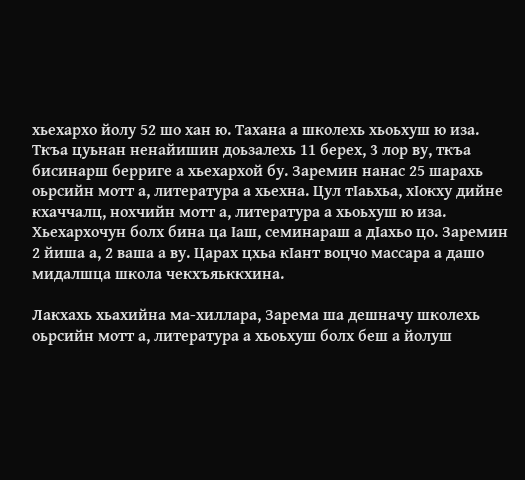хьехархо йолу 52 шо хан ю. Тахана а школехь хьоьхуш ю иза. Ткъа цуьнан ненайишин доьзалехь 11 берех, 3 лор ву, ткъа бисинарш берриге а хьехархой бу. Заремин нанас 25 шарахь оьрсийн мотт а, литература а хьехна. Цул тIаьхьа, хIокху дийне кхаччалц, нохчийн мотт а, литература а хьоьхуш ю иза. Хьехархочун болх бина ца Iаш, семинараш а дIахьо цо. Заремин 2 йиша а, 2 ваша а ву. Царах цхьа кIант воцчо массара а дашо мидалшца школа чекхъяьккхина.

Лакхахь хьахийна ма-хиллара, Зарема ша дешначу школехь оьрсийн мотт а, литература а хьоьхуш болх беш а йолуш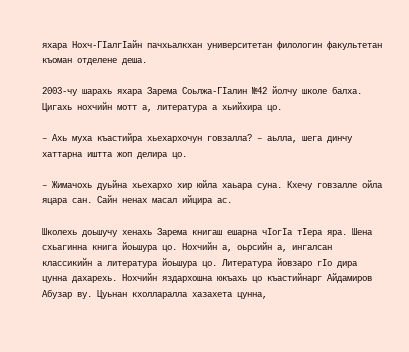яхара Нохч-ГIалгIайн пачхьалкхан университетан филологин факультетан къоман отделене деша.

2003-чу шарахь яхара Зарема Соьлжа-ГIалин №42 йолчу школе балха. Цигахь нохчийн мотт а, литература а хьийхира цо.

– Ахь муха къастийра хьехархочун говзалла? – аьлла, шега динчу хаттарна иштта жоп делира цо.

– Жимачохь дуьйна хьехархо хир юйла хаьара суна. Кхечу говзалле ойла яцара сан. Сайн ненах масал ийцира ас.

Школехь доьшучу хенахь Зарема книгаш ешарна чIогIа тIера яра. Шена схьагинна книга йоьшура цо. Нохчийн а, оьрсийн а, ингалсан классикийн а литература йоьшура цо. Литература йовзаро гIо дира цунна дахарехь. Нохчийн яздархошна юкъахь цо къастийнарг Айдамиров Абузар ву. Цуьнан кхолларалла хазахета цунна,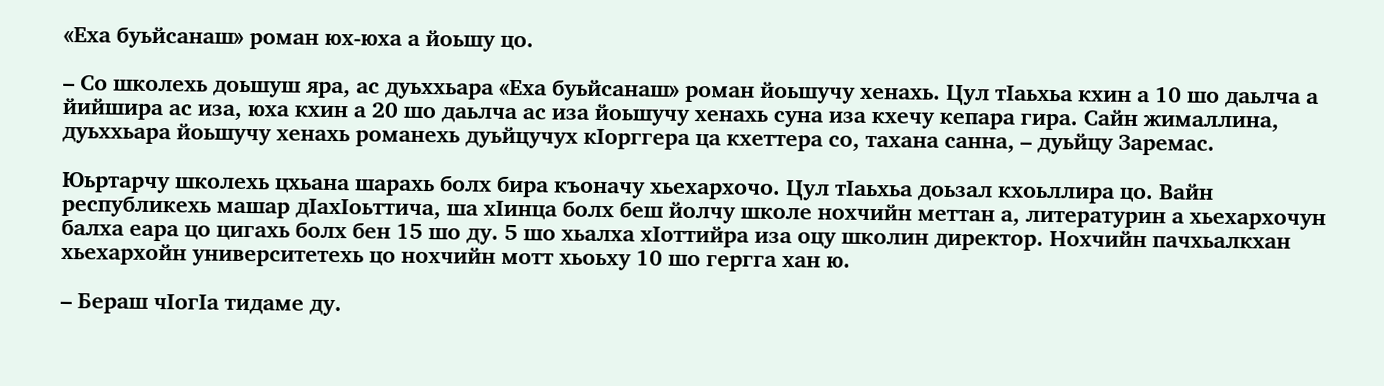«Еха буьйсанаш» роман юх-юха а йоьшу цо.

– Со школехь доьшуш яра, ас дуьххьара «Еха буьйсанаш» роман йоьшучу хенахь. Цул тIаьхьа кхин а 10 шо даьлча а йийшира ас иза, юха кхин а 20 шо даьлча ас иза йоьшучу хенахь суна иза кхечу кепара гира. Сайн жималлина, дуьххьара йоьшучу хенахь романехь дуьйцучух кIорггера ца кхеттера со, тахана санна, – дуьйцу Заремас.

Юьртарчу школехь цхьана шарахь болх бира къоначу хьехархочо. Цул тIаьхьа доьзал кхоьллира цо. Вайн республикехь машар дIахIоьттича, ша хIинца болх беш йолчу школе нохчийн меттан а, литературин а хьехархочун балха еара цо цигахь болх бен 15 шо ду. 5 шо хьалха хIоттийра иза оцу школин директор. Нохчийн пачхьалкхан хьехархойн университетехь цо нохчийн мотт хьоьху 10 шо гергга хан ю.

– Бераш чIогIа тидаме ду.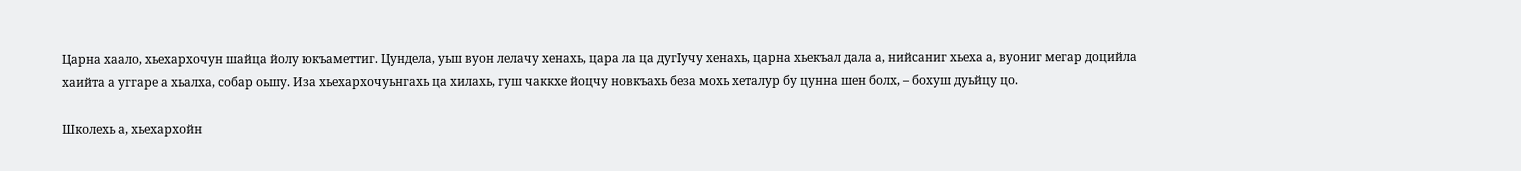Царна хаало, хьехархочун шайца йолу юкъаметтиг. Цундела, уьш вуон лелачу хенахь, цара ла ца дугIучу хенахь, царна хьекъал дала а, нийсаниг хьеха а, вуониг мегар доцийла хаийта а уггаре а хьалха, собар оьшу. Иза хьехархочуьнгахь ца хилахь, гуш чаккхе йоцчу новкъахь беза мохь хеталур бу цунна шен болх, – бохуш дуьйцу цо.

Школехь а, хьехархойн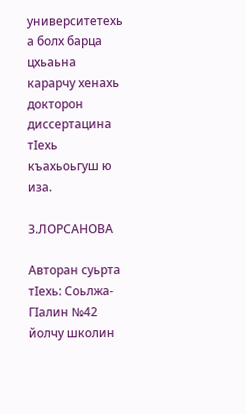университетехь а болх барца цхьаьна карарчу хенахь докторон диссертацина тIехь къахьоьгуш ю иза.

З.ЛОРСАНОВА

Авторан суьрта тIехь: Соьлжа-ГIалин №42 йолчу школин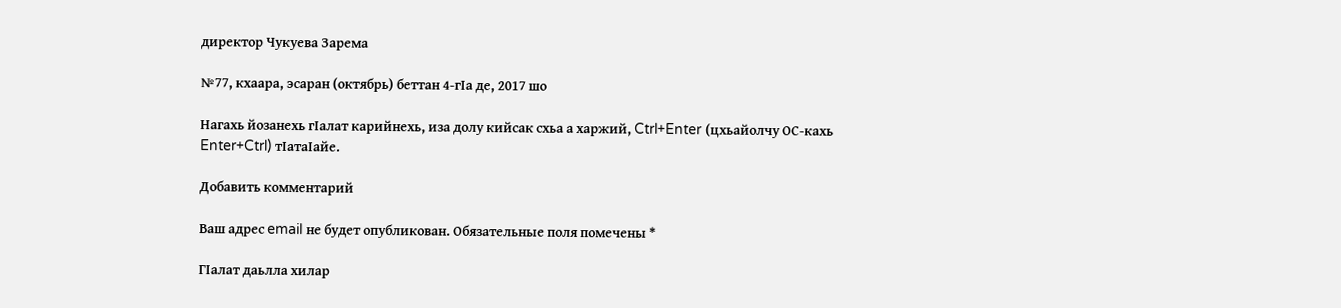директор Чукуева Зарема

№77, кхаара, эсаран (октябрь) беттан 4-гIа де, 2017 шо

Нагахь йозанехь гIалат карийнехь, иза долу кийсак схьа а харжий, Ctrl+Enter (цхьайолчу ОС-кахь Enter+Ctrl) тIатаIайе.

Добавить комментарий

Ваш адрес email не будет опубликован. Обязательные поля помечены *

ГIалат даьлла хилар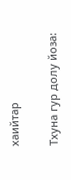хаийтар

Тхуна гур долу йоза: